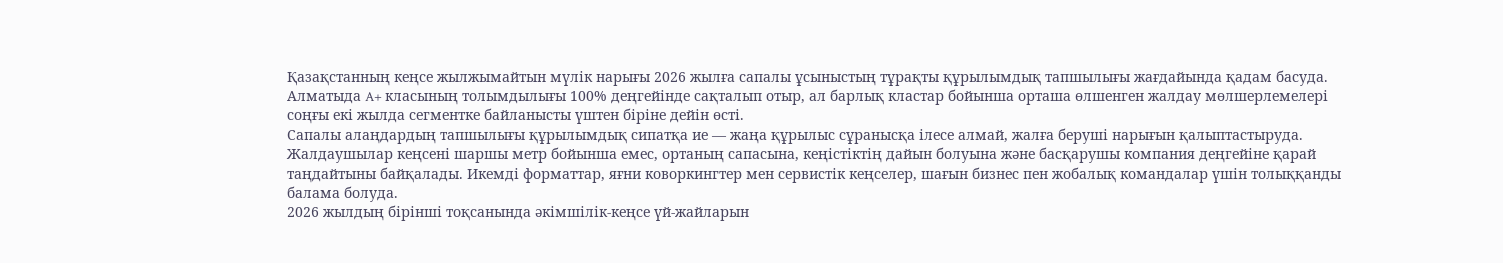Қазақстанның кеңсе жылжымайтын мүлік нарығы 2026 жылға сапалы ұсыныстың тұрақты құрылымдық тапшылығы жағдайында қадам басуда. Алматыда A+ класының толымдылығы 100% деңгейінде сақталып отыр, ал барлық кластар бойынша орташа өлшенген жалдау мөлшерлемелері соңғы екі жылда сегментке байланысты үштен біріне дейін өсті.
Сапалы алаңдардың тапшылығы құрылымдық сипатқа ие — жаңа құрылыс сұранысқа ілесе алмай, жалға беруші нарығын қалыптастыруда. Жалдаушылар кеңсені шаршы метр бойынша емес, ортаның сапасына, кеңістіктің дайын болуына және басқарушы компания деңгейіне қарай таңдайтыны байқалады. Икемді форматтар, яғни коворкингтер мен сервистік кеңселер, шағын бизнес пен жобалық командалар үшін толыққанды балама болуда.
2026 жылдың бірінші тоқсанында әкімшілік-кеңсе үй-жайларын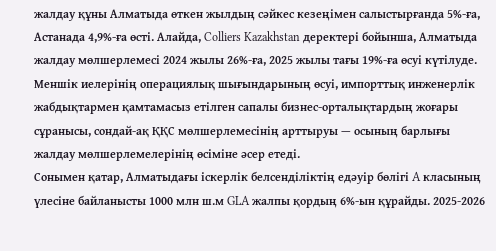жалдау құны Алматыда өткен жылдың сәйкес кезеңімен салыстырғанда 5%-ға, Астанада 4,9%-ға өсті. Алайда, Colliers Kazakhstan деректері бойынша, Алматыда жалдау мөлшерлемесі 2024 жылы 26%-ға, 2025 жылы тағы 19%-ға өсуі күтілуде.
Меншік иелерінің операциялық шығындарының өсуі, импорттық инженерлік жабдықтармен қамтамасыз етілген сапалы бизнес-орталықтардың жоғары сұранысы, сондай-ақ ҚҚС мөлшерлемесінің арттыруы — осының барлығы жалдау мөлшерлемелерінің өсіміне әсер етеді.
Сонымен қатар, Алматыдағы іскерлік белсенділіктің едәуір бөлігі A класының үлесіне байланысты 1000 млн ш.м GLA жалпы қордың 6%-ын құрайды. 2025-2026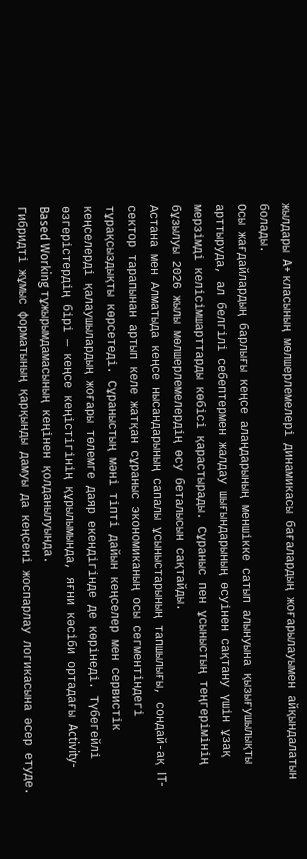жылдары A+ класының мөлшерлемелері динамикасы бағалардың жоғарылауымен айқындалатын болады.
Осы жағдайлардың барлығы кеңсе алаңдарының меншікке сатып алынуына қызығушылықты арттыруда, ал белгілі себептермен жалдау шығындарының өсуінен сақтану үшін ұзақ мерзімді келісімшарттарды көбісі қарастырады. Сұраныс пен ұсыныстың теңгерімінің бұзылуы 2026 жылы мөлшерлемелердің өсу беталысын сақтайды.
Астана мен Алматыда кеңсе нысандарының сапалы ұсыныстарының тапшылығы, сондай-ақ IT-сектор тарапынан артып келе жатқан сұраныс экономиканың осы сегментіндегі тұрақсыздықты көрсетеді. Сұраныстың мәні тіпті дайын кеңселер мен сервистік кеңселерді қалаушылардың жоғары төлемге даяр екендігінде де көрінеді. Түбегейлі өзгерістердің бірі — кеңсе кеңістігінің құрылымында, яғни кәсіби ортадағы Activity-Based Working тұжырымдамасының кеңінен қолданылуында.
Гибридті жұмыс форматының қарқынды дамуы да кеңсені жоспарлау логикасына әсер етуде.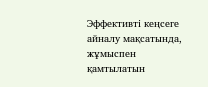Эффективті кеңсеге айналу мақсатында, жұмыспен қамтылатын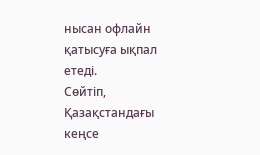нысан офлайн қатысуға ықпал етеді.
Сөйтіп, Қазақстандағы кеңсе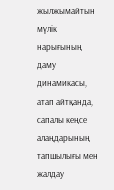жылжымайтын мүлік нарығының даму динамикасы, атап айтқанда, сапалы кеңсе алаңдарының тапшылығы мен жалдау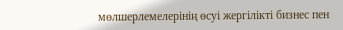мөлшерлемелерінің өсуі жергілікті бизнес пен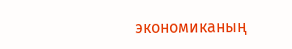экономиканың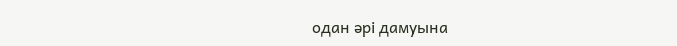одан әрі дамуына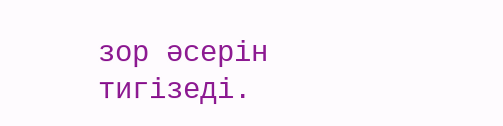зор әсерін тигізеді.